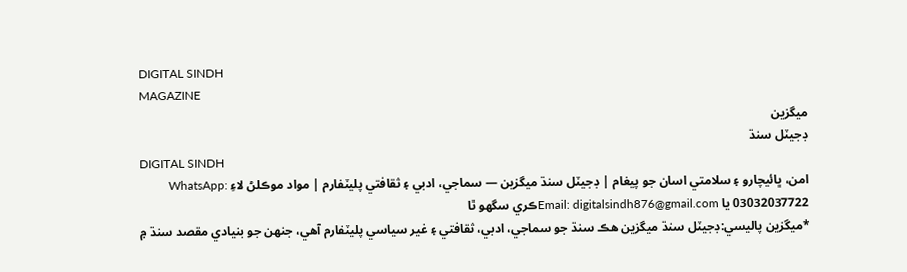DIGITAL SINDH
MAGAZINE
ميگزين
ڊجيٽل سنڌ
DIGITAL SINDH
امن، ڀائيچارو ۽ سلامتي اسان جو پيغام | ڊجيٽل سنڌ ميگزين — سماجي، ادبي ۽ ثقافتي پليٽفارم | مواد موڪلڻ لاءِ WhatsApp: 03032037722 يا Email: digitalsindh876@gmail.comڪري سگهو ٿا
*ميگزين پاليسي:ڊجيٽل سنڌ ميگزين هڪ سنڌ جو سماجي، ادبي، ثقافتي ۽ غير سياسي پليٽفارم آهي، جنهن جو بنيادي مقصد سنڌ ۾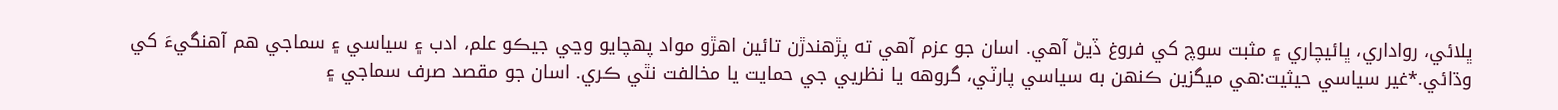ڀلائي، رواداري، ڀائيچاري ۽ مثبت سوچ کي فروغ ڏيڻ آهي. اسان جو عزم آهي ته پڙهندڙن تائين اهڙو مواد پهچايو وڃي جيڪو علم، ادب ۽ سياسي ۽ سماجي هم آهنگيءَ کي وڌائي.*غير سياسي حيثيت:هي ميگزين ڪنهن به سياسي پارٽي، گروهه يا نظريي جي حمايت يا مخالفت نٿي ڪري. اسان جو مقصد صرف سماجي ۽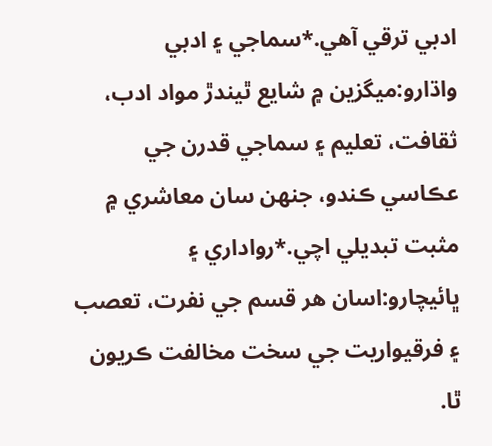ادبي ترقي آهي.*سماجي ۽ ادبي واڌارو:ميگزين ۾ شايع ٿيندڙ مواد ادب، ثقافت، تعليم ۽ سماجي قدرن جي عڪاسي ڪندو، جنهن سان معاشري ۾ مثبت تبديلي اچي.*رواداري ۽ ڀائيچارو:اسان هر قسم جي نفرت، تعصب ۽ فرقيواريت جي سخت مخالفت ڪريون ٿا.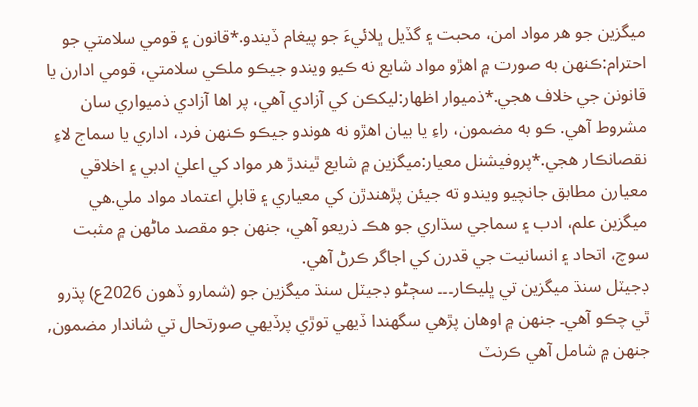ميگزين جو هر مواد امن، محبت ۽ گڏيل ڀلائيءَ جو پيغام ڏيندو.*قانون ۽ قومي سلامتي جو احترام:ڪنهن به صورت ۾ اهڙو مواد شايع نه ڪيو ويندو جيڪو ملڪي سلامتي، قومي ادارن يا قانونن جي خلاف هجي.*ذميوار اظهار:ليکڪن کي آزادي آهي، پر اها آزادي ذميواري سان مشروط آهي. ڪو به مضمون، راءِ يا بيان اهڙو نه هوندو جيڪو ڪنهن فرد، اداري يا سماج لاءِ نقصانڪار هجي.*پروفيشنل معيار:ميگزين ۾ شايع ٿيندڙ هر مواد کي اعليٰ ادبي ۽ اخلاقي معيارن مطابق جانچيو ويندو ته جيئن پڙهندڙن کي معياري ۽ قابلِ اعتماد مواد ملي.هي ميگزين علم، ادب ۽ سماجي سڌاري جو هڪ ذريعو آهي، جنهن جو مقصد ماڻهن ۾ مثبت سوچ، اتحاد ۽ انسانيت جي قدرن کي اجاگر ڪرڻ آهي.
ڊجيٽل سنڌ ميگزين تي ڀليڪار۔۔۔ سڄڻو ڊجيٽل سنڌ ميگزين جو (شمارو ڏهون 2026ع) پڌرو ٿي چڪو آهي۔ جنهن ۾ اوهان پڙهي سگهندا ڏيهي توڙي پرڏيهي صورتحال تي شاندار مضمون, جنهن ۾ شامل آهي ڪرنٽ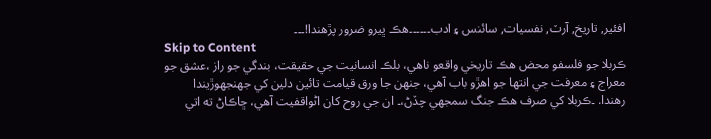افئير, تاريخ, آرٽ, نفسيات, سائنس ۽ ادب۔۔۔۔۔۔هڪ ڀيرو ضرور پڙهندا!۔۔۔
Skip to Content
ڪربلا جو فلسفو محض هڪ تاريخي واقعو ناهي، بلڪ انسانيت جي حقيقت، بندگي جو راز ،عشق جو معراج ۽ معرفت جي انتها جو اهڙو باب آهي، جنهن جا ورق قيامت تائين دلين کي جهنجهوڙيندا رهندا. ۔ڪربلا کي صرف هڪ جنگ سمجهي چڏڻ،۔ ان جي روح کان اڻواقفيت آهي، ڇاڪاڻ ته اتي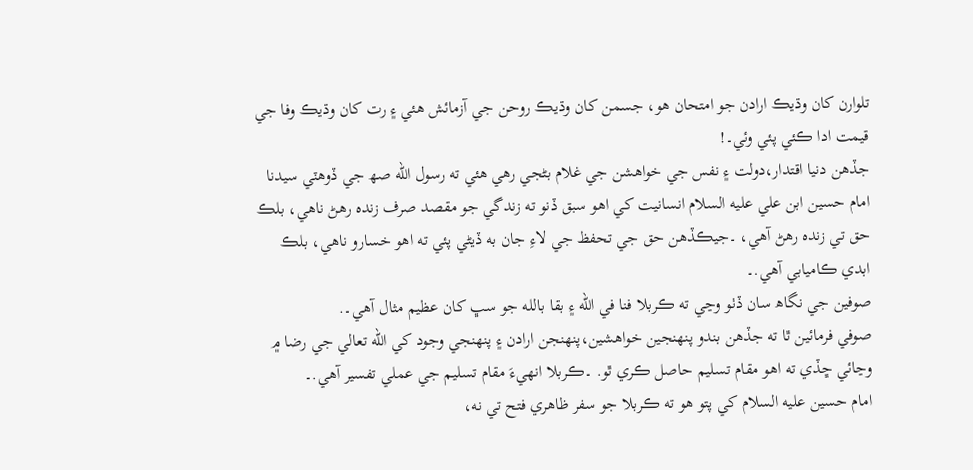تلوارن کان وڌيڪ ارادن جو امتحان هو، جسمن کان وڌيڪ روحن جي آزمائش هئي ۽ رت کان وڌيڪ وفا جي قيمت ادا ڪئي پئي وئي۔!
جڏهن دنيا اقتدار،دولت ۽ نفس جي خواهشن جي غلام بڻجي رهي هئي ته رسول الله صھ جي ڏوهٽي سيدنا امام حسين ابن علي عليه السلام انسانيت کي اهو سبق ڏنو ته زندگي جو مقصد صرف زنده رهڻ ناهي، بلڪ حق تي زنده رهڻ آهي، ۔جيڪڏهن حق جي تحفظ جي لاءِ جان به ڏيڻي پئي ته اهو خسارو ناهي، بلڪ ابدي ڪاميابي آهي.۔
صوفين جي نگاھ سان ڏٺو وڃي ته ڪربلا فنا في الله ۽ بقا بالله جو سڀ کان عظيم مثال آهي۔.
صوفي فرمائين ٿا ته جڏهن بندو پنهنجين خواھشين،پنهنجن ارادن ۽ پنهنجي وجود کي الله تعالي جي رضا ۾ وڃائي ڇڏي ته اهو مقام تسليم حاصل ڪري ٿو. ۔ڪربلا انهيءَ مقام تسليم جي عملي تفسير آهي.۔
امام حسين عليه السلام کي پتو هو ته ڪربلا جو سفر ظاهري فتح تي نه،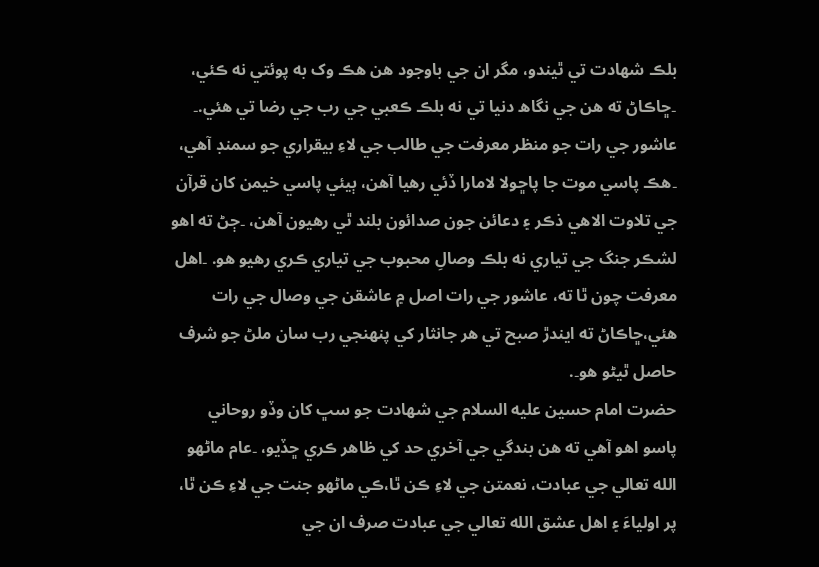بلڪ شهادت تي ٿيندو، مگر ان جي باوجود هن هڪ وک به پوئتي نه ڪئي، ۔ڇاڪاڻ ته هن جي نگاھ دنيا تي نه بلڪ ڪعبي جي رب جي رضا تي هئي.۔
عاشور جي رات جو منظر معرفت جي طالب جي لاءِ بيقراري جو سمنڊ آهي، ۔هڪ پاسي موت جا پاڇولا لامارا ڏئي رهيا آهن، ٻيئي پاسي خيمن کان قرآن جي تلاوت الاهي ذڪر ۽ دعائن جون صدائون بلند ٿي رهيون آهن، ۔ڄڻ ته اهو لشڪر جنگ جي تياري نه بلڪ وصالِ محبوب جي تياري ڪري رهيو هو. ۔اهل معرفت چون ٿا ته، عاشور جي رات اصل ۾ عاشقن جي وصال جي رات هئي،ڇاڪاڻ ته ايندڙ صبح تي هر جانثار کي پنهنجي رب سان ملڻ جو شرف حاصل ٿيڻو هو۔.
حضرت امام حسين عليه السلام جي شهادت جو سڀ کان وڏو روحاني پاسو اهو آهي ته هن بندگي جي آخري حد کي ظاهر ڪري ڇڏيو، ۔عام ماڻهو الله تعالي جي عبادت، نعمتن جي لاءِ ڪن ٿا،ڪي ماڻهو جنت جي لاءِ ڪن ٿا، پر اولياءَ ۽ اهل عشق الله تعالي جي عبادت صرف ان جي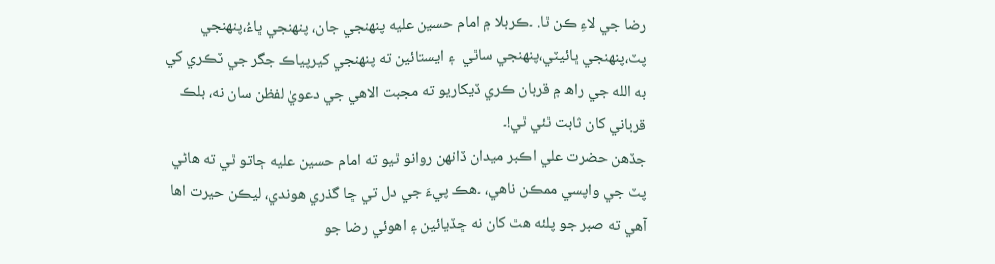رضا جي لاءِ ڪن ٿا. ۔ڪربلا ۾ امام حسين عليه پنهنجي جان، پنهنجي ڀاءُ،پنهنجي پٽ،پنهنجي ڀائيٽي،پنهنجي ساٿي  ۽ ايستائين ته پنهنجي کيرپياڪ جگر جي ٽڪري کي به الله جي راھ ۾ قربان ڪري ڏيکاريو ته مجبت الاهي جي دعويٰ لفظن سان نه، بلڪ قرباني کان ثابت ٿئي ٿي!۔
جڏهن حضرت علي اڪبر ميدان ڏانهن روانو ٿيو ته امام حسين عليه ڄاتو ٿي ته هاڻي پٽ جي واپسي ممڪن ناهي، ۔هڪ پيءَ جي دل تي ڇا گذري هوندي، ليڪن حيرت اها آهي ته صبر جو پلئه هٿ کان نه ڇڏيائين ۽ اهوئي رضا جو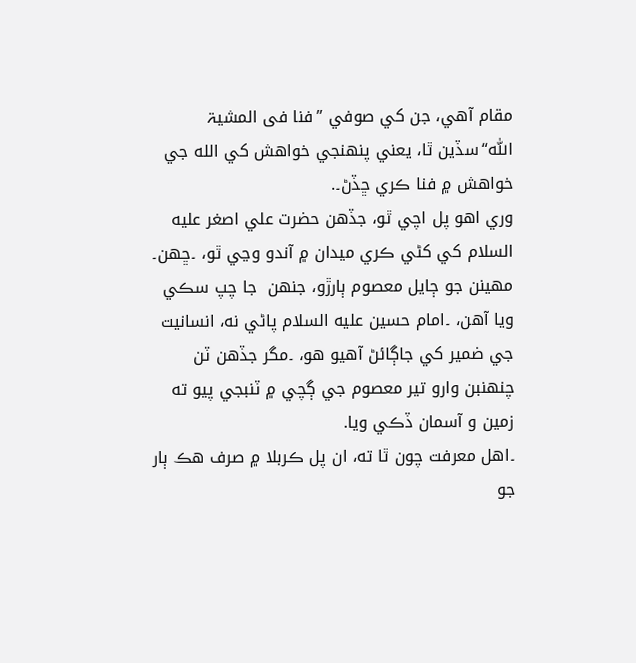مقام آهي، جن کي صوفي ”فنا فی المشیۃ اللّٰه“سڏين ٿا، يعني پنهنجي خواهش کي الله جي خواهش ۾ فنا ڪري ڇڏڻ۔.
وري اهو پل اچي ٿو، جڏهن حضرت علي اصغر عليه السلام کي کڻي ڪري ميدان ۾ آندو وڃي ٿو، ۔ڇهن۔ مهينن جو ڄايل معصوم ٻارڙو، جنهن  جا چپ سڪي ويا آهن، ۔امام حسين عليه السلام پاڻي نه، انسانيت جي ضمير کي جاڳائڻ آهيو هو، ۔مگر جڏهن ٽن چنهنبن وارو تير معصوم جي ڳچي ۾ ٽنبجي پيو ته زمين و آسمان ڏڪي ويا.
۔اهل معرفت چون ٿا ته، ان پل ڪربلا ۾ صرف هڪ ٻار جو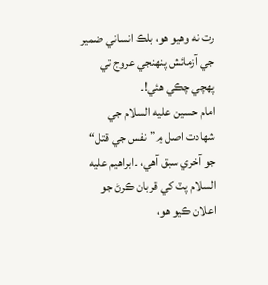رت نه وهيو هو، بلڪ انساني ضمير جي آزمائش پنهنجي عروج تي پهچي چڪي هئي!۔
امام حسين عليه السلام جي شهادت اصل ۾”نفس جي قتل“ جو آخري سبق آهي، ۔ابراهيم عليه السلام پٽ کي قربان ڪرڻ جو اعلان ڪيو هو،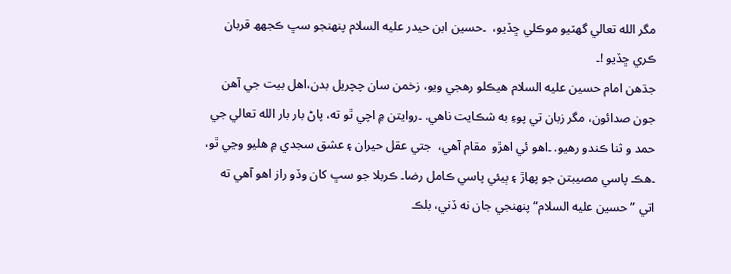مگر الله تعالي گهٽيو موڪلي ڇڏيو،  ۔حسين ابن حيدر عليه السلام پنهنجو سڀ ڪجھھ قربان ڪري ڇڏيو !۔
جڌهن امام حسين عليه السلام هيڪلو رهجي ويو، زخمن سان چچريل بدن،اهل بيت جي آهن جون صدائون، مگر زبان تي پوءِ به شڪايت ناهي. ۔روايتن ۾ اچي ٿو ته، پاڻ بار بار الله تعالي جي حمد و ثنا ڪندو رهيو. ۔اهو ئي اهڙو  مقام آهي،  جتي عقل حيران ۽ عشق سجدي ۾ هليو وڃي ٿو، ۔هڪ پاسي مصيبتن جو پهاڙ ۽ ٻيئي پاسي ڪامل رضا۔ ڪربلا جو سڀ کان وڏو راز اهو آهي ته اتي ”حسين عليه السلام“ پنهنجي جان نه ڏني، بلڪ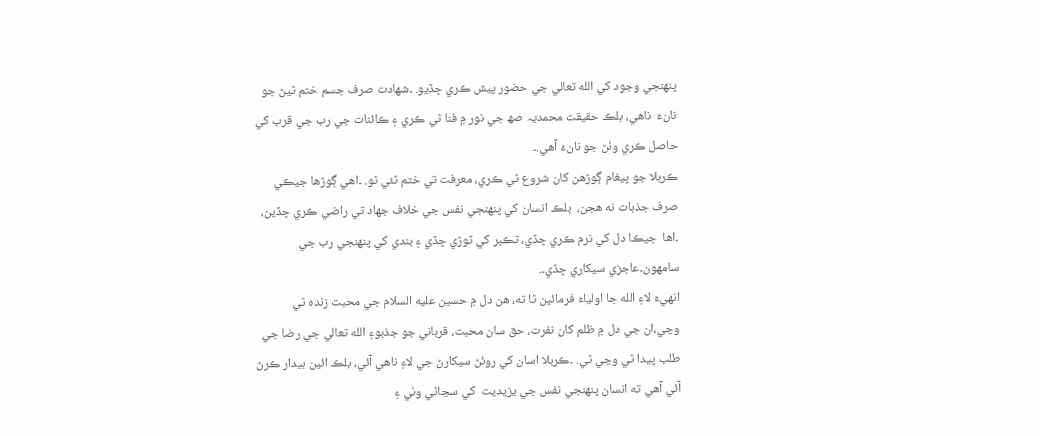پنهنجي وجود کي الله تعالي جي حضور پيش ڪري ڇڏيو. ۔شهادت صرف جسم ختم ٿيڻ جو نانءُ  ناهي، بلڪ حقيقت محمدیہ صھ جي نور ۾ فنا ٿي ڪري ۽ ڪائنات جي رب جي قرب کي حاصل ڪري وٺڻ جو نانءُ آهي.۔
ڪربلا جو پيغام ڳوڙهن کان شروع ٿي ڪري، معرفت تي ختم ٿئي ٿو. ۔اهي ڳوڙها جيڪي صرف جذبات نه هجن،  بلڪ انسان کي پنهنجي نفس جي خلاف جهاد تي راضي ڪري ڇڏين، ۔اها  جيڪا دل کي نرم ڪري ڇڏي، تڪبر کي ٽوڙي ڇڏي ۽ بندي کي پنهنجي رب جي سامهون۔عاجزي سيکاري ڇڏي۔.
انهيءَ لاءِ الله جا اولياءَ فرمائين ٿا ته، هن دل ۾ حسين عليه السلام جي محبت زنده ٿي وڃي،ان جي دل ۾ ظلم کان نفرت، حق سان محبت، قرباني جو جذبو۽ الله تعالي جي رضا جي طلب پيدا ٿي وڃي ٿي. ۔ڪربلا اسان کي روئڻ سيکارڻ جي لاءِ ناهي آئي، بلڪ ائين بيدار ڪرڻ آئي آهي ته انسان پنهنجي نفس جي يزيديت  کي سڃاڻي وٺي ۽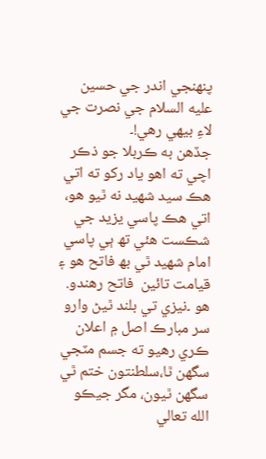پنهنجي اندر جي حسين عليه السلام جي نصرت جي لاءِ بيهي رهي!۔
جڏهن به ڪربلا جو ذڪر اچي ته اهو ياد رکو ته اتي هڪ سيد شهيد نه ٿيو هو، اتي ھڪ پاسي يزيد جي شڪست ھئي تھ ٻي پاسي امام شھيد ٿي بھ فاتح ھو ۽ قيامت تائين  فاتح رھندو.  هو ۔نيزي تي بلند ٿيڻ وارو سر مبارڪ اصل ۾ اعلان ڪري رهيو ته جسم مٽجي سگهن ٿا،سلطنتون ختم ٿي سگهن ٿيون، مگر جيڪو الله تعالي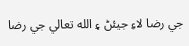جي رضا لاءِ جيئڻ ۽ الله تعالي جي رضا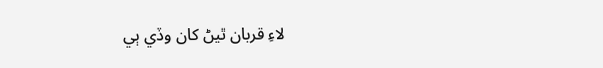لاءِ قربان ٿيڻ کان وڏي ٻي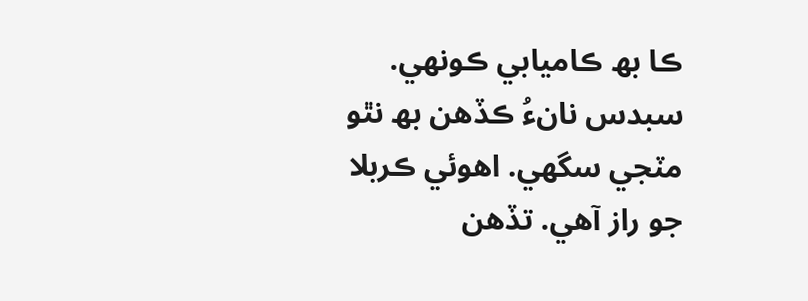ڪا بھ ڪاميابي ڪونھي.  سبدس نانءُ ڪڏهن بھ نٿو مٽجي سگھي. اهوئي ڪربلا جو راز آهي. تڏھن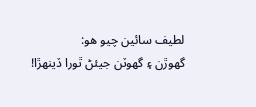لطيف سائين چيو ھو:
گھوڙن ۽ گھوٽن جيئڻ ٿورا ڏينھڙا!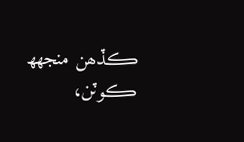ڪڏھن منجھھ ڪوٽن،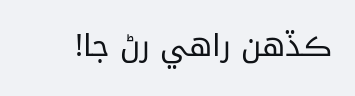ڪڏھن راھي رڻ جا!